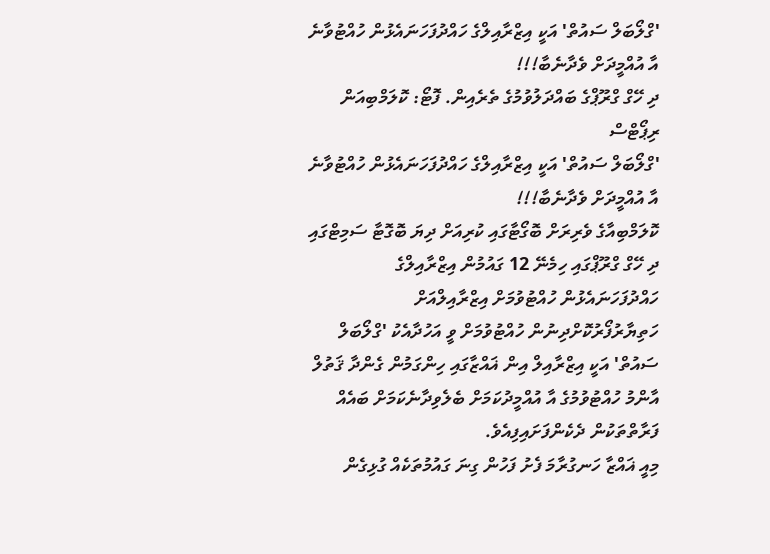'ގްލޯބަލް ސައުތް' އަކީ އިޒްރާއިލްގެ ހައްދުފަހަނައެޅުން ހުއްޓުވާނެ އާ އުއްމީދަށް ވެދާނެބާ!!!
ދި ހޭގް ގްރޫޕްގެ ބައްދަލުވުމުގެ ތެރެއިން. ފޮޓޯ: ކޮލަމްބިއަން ރިޕޯޓްސް
'ގްލޯބަލް ސައުތް' އަކީ އިޒްރާއިލްގެ ހައްދުފަހަނައެޅުން ހުއްޓުވާނެ އާ އުއްމީދަށް ވެދާނެބާ!!!
ކޮލަމްބިއާގެ ވެރިރަށް ބޮގޯޓާގައި ކުރިއަށް ދިޔަ ބޮގޮޓާ ސަމިޓްގައި ދި ހޭގް ގްރޫޕްގައި ހިމެނޭ 12 ގައުމުން އިޒްރާއިލްގެ ހައްދުފަހަނައެޅުން ހުއްޓުވުމަށް އިޒްރާއިލްއަށް ހަތިޔާރުފޯރުކޮށްދިނުން ހުއްޓުވުމަށް ވީ އަހުދާއެކު 'ގްލޯބަލް ސައުތް' އަކީ އިޒްރާއިލް އިން ޣައްޒާގައި ހިންގަމުން ގެންދާ ޤަތުލް އާންމު ހުއްޓުވުމުގެ އާ އުއްމީދުކަމަށް ބެލެވިދާނެކަމަށް ބައެއް ފަރާތްތަކުން ދެކެންފަށައިފިއެވެ.
މިއީ ޣައްޒާ ހަނގުރާމަ ފެށު ފަހުން ގިނަ ގައުމުތަކެއް ގުޅިގެން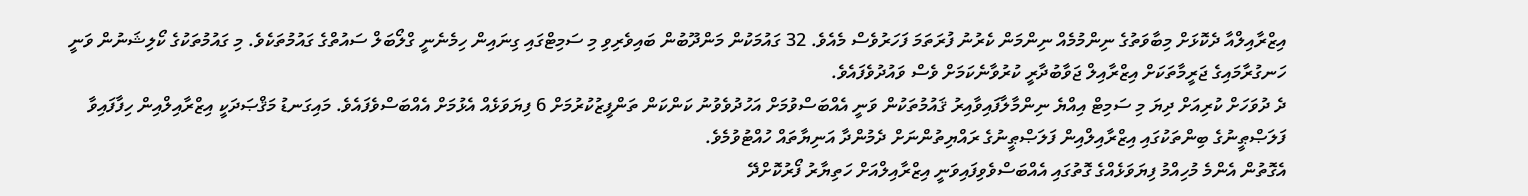އިޒްރާއިލްއާ ދެކޮޅަށް މިބާވަތުގެ ނިންމުމެއް ނިންމަން ކެރުނު ފުރަތަމަ ފަހަރުވެސް މެއެވެ. 32 ގައުމަކުން މަންދޫބުން ބައިވެރިވި މި ސަމިޓްގައި ގިނައިން ހިމެނެނީ ގްލޯބަލް ސައުތްގެ ގައުމުތަކެވެ. މި ގައުމުތަކުގެ ކޯލިޝަނުން ވަނީ ހަނގުރާމައިގެ ޖަރީމާތަކަށް އިޒްރާއިލް ޖަވާބުދާރީ ކުރުވާނެކަމަށް ވެސް ވައުދުވެފައެވެ.
ދެ ދުވަހަށް ކުރިއަށް ދިޔަ މި ސަމިޓް އިއްޔެ ނިންމާލާފައިވާއިރު ޤައުމުތަކުން ވަނީ އެއްބަސްވުމަށް އަހުދުވެވުނު ކަންކަން ތަންފީޒުކުރުމަށް 6 ފިޔަވަޅެއް އެޅުމަށް އެއްބަސްވެފައެވެ. މައިގަނޑު މަޤްޞަދަކީ އިޒްރާއިލްއިން ހިފާފައިވާ ފަލަޞްޠީނުގެ ބިންތަކުގައި އިޒްރާއިލްއިން ފަލަޞްޠީނުގެ ރައްޔިތުންނަށް ދެމުންދާ އަނިޔާތައް ހުއްޓުވުމެވެ.
އެގޮތުން އެންމެ މުހިއްމު ފިޔަވަޅެއްގެ ގޮތުގައި އެއްބަސްވެވިފައިވަނީ އިޒްރާއިލްއަށް ހަތިޔާރު ފޯރުކޮށްދޭ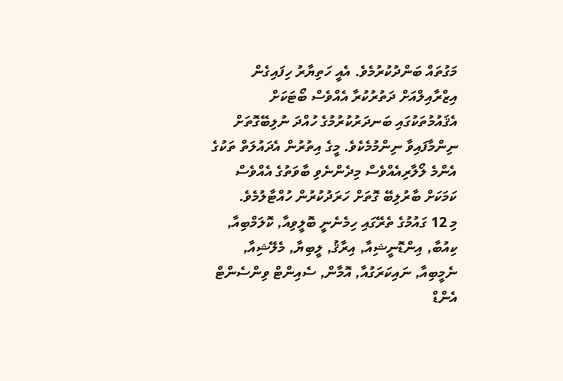މަގުތައް ބަންދުކުރުމެވެ. އެއީ ހަތިޔާރު ހިފައިގެން އިޒްރާއިލްއަށް ދަތުރުކުރާ އެއްވެސް ބޯޓަކަށް އެޤައުމުތަކުގައި ބަނދަރުކުރުމުގެ ހުއްދަ ނުލިބޭގޮތަށް ނިންމާފައިވާ ނިންމުމެކެވެ. މީގެ އިތުރުން އެދައުލަތް ތަކުގެ އެންމެ ލޯލާރިއެއްވެސް މިދެންނެވި ބާވަތުގެ އެއްވެސް ކަމަކަށް ބާރުލިބޭ ގޮތަށް ހަރަދުކުރުން ހުއްޓާލުމެވެ.
މި 12 ގައުމުގެ ތެރޭގައި ހިމެނެނީ ބޮލީވިއާ, ކޮލަމްބިއާ, ކިއުބާ, އިންޑޮނީޝިއާ, އިރާޤު, ލީބިޔާ, މެލޭޝިއާ, ނެމީބިއާ, ނައިކަރަގުއާ, އޮމާން, ސެއިންޓް ވިންސެންޓް އެންޑް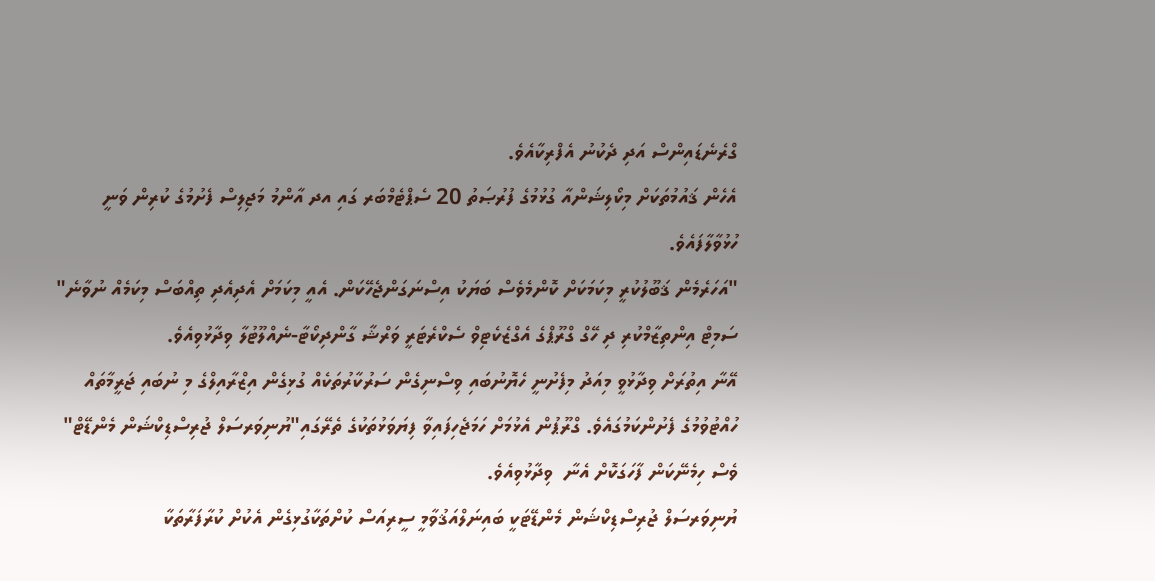ގްރެނެޑައިންސް އަދި ދެކުނު އެފްރިކާއެވެ.
އެހެން ޤައުމުތަކަށް މިކޯލިޝަންއާ ގުޅުމުގެ ފުރުޞަތު 20 ސެޕްޓެމްބަރ ގައި އދ އާންމު މަޖިލިސް ފެށުމުގެ ކުރިން ވަނީ ހުޅުވާލާފައެވެ.
"އަހަރެމެން ޤަބޫލުކުރީ މިކަމަކަށް ކޮންމެވެސް ބަޔަކު އިސްނަގަންޖެހޭކަން. އެއީ މިކަމަށް އެދިއެދި ތިއްބަސް މިކަމެއް ނުވާނެ" ސަމިޓް އިންތިޒާމްކުރި ދި ހޭގް ގްރޫޕްގެ އެގްޒެކެޓިވް ސެކްރެޓަރީ ވަރްޝާ ގާންދިކޯޓާ-ނެއްލޫޓުލާ ވިދާޅުވިއެވެ.
އޭނާ އިތުރަށް ވިދާޅުވީ މިއަދު މިފެށުނީ ހެޔޮނުބައި ވިސްނިގެން ސަރުކާރުތަކެއް ގުޅިގެން އިޒްރާއިލްގެ މި ނުބައި ޖަރީމާތައް ހުއްޓުވުމުގެ ފެށުންކަމުގައެވެ. ގްރޫޕުން އެޅުމަށް ހަމަޖެހިފައިވާ ފިޔަވަޅުތަކުގެ ތެރޭގައި"ޔުނިވަރސަލް ޖުރިސްޑިކްޝަން މެންޑޭޓް" ވެސް ހިމެނޭކަން ފާހަގަކޮށް އެނާ  ވިދާޅުވިއެވެ.
ޔުނިވަރސަލް ޖުރިސްޑިކްޝަން މެންޑޭޓަކީ ބައިނަލްއަޤުވާމީ ސީރިއަސް ކުށްތަކާގުޅިގެން އެކުށް ކުރާފަރާތަކާ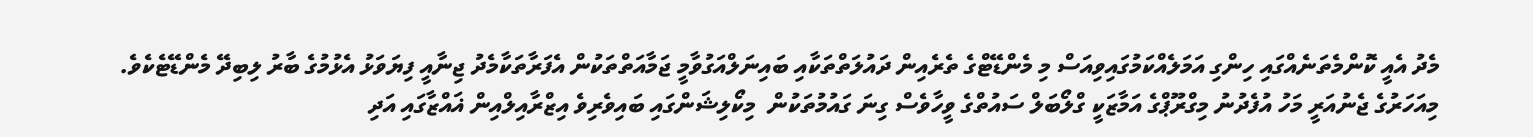މެދު އެއީ ކޮންމެތަނެއްގައި ހިންގި އަމަލެއްކަމުގައިވިއަސް މި މެންޑޭޓްގެ ތެރެއިން ދައުލަތްތަކާއި ބައިނަލްއަގުވާމީ ޖަމާއަތްތަކުން އެފަރާތަކާމެދު ޖިނާއީ ފިޔަވަޅު އެޅުމުގެ ބާރު ލިބިދޭ މެންޑޭޓެކެވެ.
މިއަހަރުގެ ޖެނުއަރީ މަހު އުފެދުނު މިގްރޫޕްގެ އަމާޒަކީ ގްލޯބަލް ސައުތްގެ ވީހާވެސް ގިނަ ގައުމުތަކުން  މިކޯލިޝަންގައި ބައިވެރިވެ އިޒްރާއިލްއިން ޣައްޒާގައި އަދި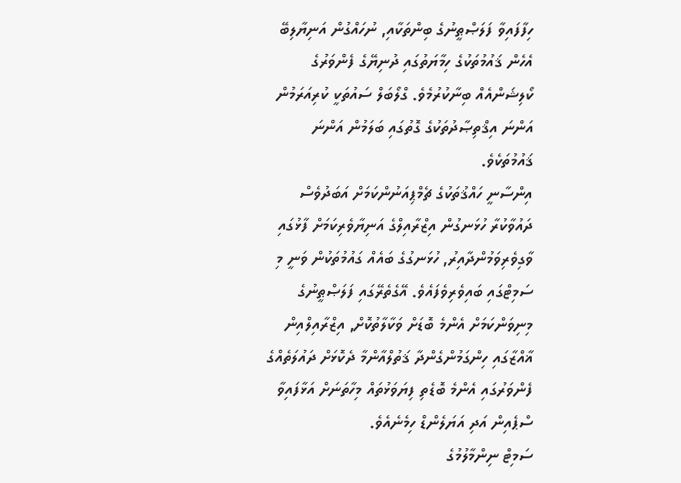ހިފާފައިވާ ފަލަޞްޠީނުގެ ބިންތަކާއި, ނުހައްގުން އަނިޔާލިބޭ އެހެން ޤައުމުތަކުގެ ހިމާޔަތުގައި ދުނިޔޭގެ ފެންވަރުގެ ކޯލިޝަންއެއް ބިނާކުރުމެވެ. ގްލޯބަލް ސައުތަކީ ކުރިއަރަމުން އަންނަ އިޤްތިޞާދުތަކުގެ ގޮތުގައި ބަލަމުން އަންނަ ޤައުމުތަކެވެ.
އިންސާނީ ހައްޤުތަކުގެ ޗެމްޕިއަނުންކަމަށް އަބަދުވެސް ދައުވާކުރާ ހުޅަނގުން އިޒްރާއިލްގެ އަނިޔާވެރިކަމަށް ފާޅުގައި ވާގިވެރިވަމުންދާއިރު, ހުޅަނގުގެ ބައެއް ގައުމުތަކުން ވަނީ މި ސަމިޓްގައި ބައިވެރިވެފައެވެ. އޭގެތެރޭގައި ފަލަޞްޠީނުގެ މިނިވަންކަމަށް އެންމެ ބޮޑަށް ވަކާލާތުކޮށް, އިޒްރާއިލްއިން ޣާއްޒާގައި ހިންގަމުންގެންދާ ޤަތުލްއާންމާ ދެކޮޅަށް ދައުލަތެއްގެ ފެންވަރުގައި އެންމެ ބޮޑެތި ފިޔަވަޅުތައް މިހާތަނަށް އަޅާފައިވާ ސްޕެއިން އަދި އަޔަލެންޑް ހިމެނެއެވެ.
ސަމިޓް ނިންމާލުމުގެ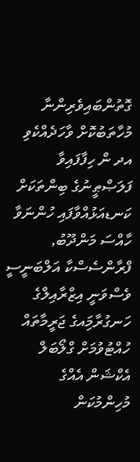ގޮތުންބައިވެރިންނާ މުހާތަބުކޮށް ވާހަދެއްކެވި އދ ން ހިފާފައިވާ ފަލަޞްޠީނުގެ ބިންތަކަށް ކަނޑއަޅުއްވާފައި ހުންނަވާ ހާއްސަ މަންދޫބު, ފްރާންސެސްކާ އަލްބަނީސީ ވެސްވަނީ އިޒްރާއިލްގެ ހަނގުރާމަިއގެ ޖަރީމާތައް ހުއްޓުވުމަށް ގްލޯބަލް އެކްޝަން އެއްގެ މުހިންމުކަން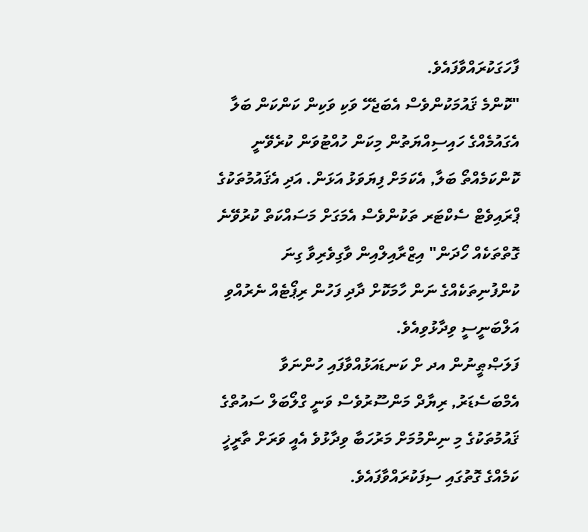ފާހަގަކުރައްވާފައެވެ.
"ކޮންމެ ޤައުމަކުންވެސް އެބަޖެހޭ ވަކި ވަކިން ކަންކަން ބަލާ އެގައުމެއްގެ ހައިސިއްޔަތުން މިކަން ހުއްޓުވަން ކުރެވޭނީ ކޮންކަމެއްތޯ ބަލާ, އެކަމަށް ފިޔަވަޅު އަޅަން. އަދި އެޤައުމުތަކުގެ ޕްރައިވެޓް ސެކްޓަރ ތަކުންވެސް އެމަގަށް މަސައްކަތް ކުރުވޭނެ ގޮތްތަކެއް ހޯދަން" އިޒްރާއިލްއިން ވާގިވެރިވާ ގިނަ ކުންފުނިތަކެއްގެ ނަން ހާމަކޮށް ދާދި ފަހުން ރިޕޯޓެއް ނެރުއްވި އަލްބަނީސީ ވިދާޅުވިއެވެ.
ފަލަޞްޠީނުން އދ ށް ކަނޑައަޅުއްވާފައި ހުންނަވާ އެމްބަސެޑަރު, ރިޔާދް މަންސޫރުވެސް ވަނީ ގްލޯބަލް ސައުތްގެ ޤައުމުތަކުގެ މި ނިންމުމަށް މަރުހަބާ ވިދާޅުވެ އެއީ ވަރަށް ތާރީޚީ ކަމެއްގެ ގޮތުގައި ސިފަކުރައްވާފައެވެ.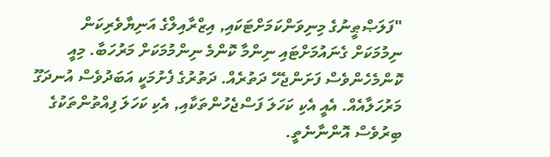"ފަލަޞްޠީނުގެ މިނިވަންކަމަށްޓަކައި, އިޒްރާއިލްގެ އަނިޔާވެރިކަން ނިމުމަކަށް ގެނައުމަށްޓައި ނިންމާ ކޮންމެ ނިންމުމަކަށް މަރުހަބާ. މިއީ ކޮންމެހެންވެސް ފަށަންޖެހޭ ދަތުރެއް. ދަތުރުގެ ފެށުމަކީ އަބަދުވެސް އުނދަގޫ މަރުހަލާއެއް. އެއީ އެކި ކަހަލަ ފަސްޖެހުންތަކާއި, އެކި ކަހަލަ ފިއްތުންތަކުގެ ބިރުވެސް އޮންނާނެތީ.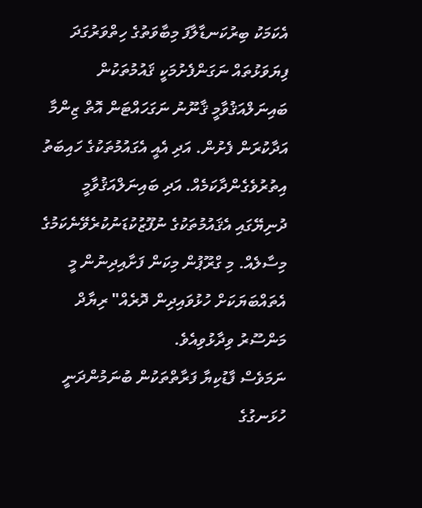އެކަމަކު ބިރުކަނޑާލާފަ މިބާވަތުގެ ހިތްވަރުގަދަ ފިޔަވަޅުތައް ނަގަންފެށުމަކީ ޤައުމުތަކުން ބައިނަލްއަޤުވާމީ ޤާނޫނު ނަގަހައްޓަން އޮތް ޒިންމާ އަދާކުރަން ފެށުން. އަދި އެއީ އެގައުމުތަކުގެ ހައިބަތު އިތުރުވެގެންދާކަމެއް. އަދި ބައިނަލްއަޤުވާމީ ދުނިޔޭގައި އެޤައުމުތަކުގެ ނުފޫޒުކުޑަނުކުރެވޭނެކަމުގެ މިސާލެއް. މި ގްރޫޕުން މިކަން ފަށާއިދިނުން މީ އެތައްބަޔަކަށް ހުޅުވައިދިން ދޮރެއް" ރިޔާދް މަންސޫރު ވިދާޅުވިއެވެ.
ނަމަވެސް ފާޑުކިޔާ ފަރާތްތަކުން ބުނަމުންދަނީ ހުޅަނގުގެ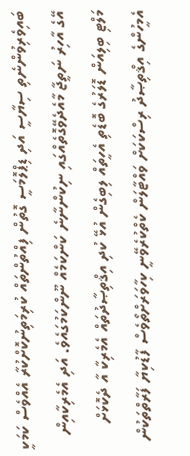ބައިވެރިވުންނެތި ސިޔާސީ އަދި ޑިޕްލޮމަސީ ގޮތުން ފިއްތުންތައް ކުރިމަތިނުކޮށްކުރާ އެއްވެސް ކަމަކީ އޭގެ އާހިރު ނަތީޖާ މާއެދެވޭގޮތެއްގައި ނިކުންނާނެ ކަންކަމެއް ނޫންކަމުގައެވެ. އަދި އެމެރިކާއިން މަލްޓި ބިލިއަން ޑޮލަރުގެ ބޮޑެތި އެހީތައް ލިބިގެން އުޅޭ ކުދި އިޤްތިޞާދުތައް އެމެރިކާ އާ ދެކޮޅަށް އެމީހުންގެ އިޤްތިޞާދު ރިސްކަކަށް ވައްޓާލަން ކެތްކުރެވޭނީ ކިހާވަރަށްތޯވެސް ފާޑުކިޔާ ފަރާތްތަކުން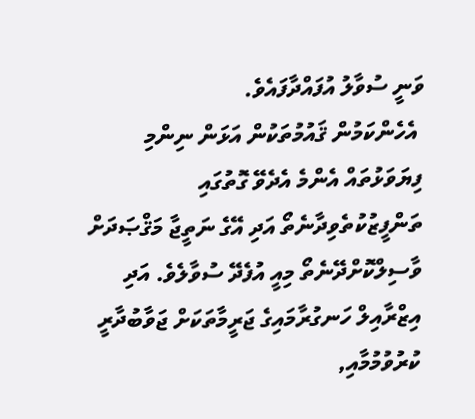ވަނީ ސުވާލު އުފައްދާފައެވެ.
 އެހެންކަމުން ޤައުމުތަކުން އަޅަން ނިންމި ފިޔަވަޅުތައް އެންމެ އެދެވޭ ގޮތުގައި ތަންފީޒުކުތެވިދާނެތޯ އަދި އޭގެ ނަތީޖާ މަޤްޞަދަށް ވާސިލްކޮށްދޭނެތޯ މިއީ އުފެދޭ ސުވާލެވެ. އަދި އިޒްރާއިލް ހަނގުރާމައިގެ ޖަރީމާތަކަށް ޖަވާބުދާރީ ކުރުވުމުމާއި,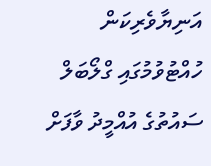އަނިޔާވެރިކަން ހުއްޓުވުމުގައި ގްލޯބަލް ސައުތުގެ އުއްމީދު ވާފަށް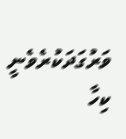ވަރުގަދަކުރެވެނީ ކިހާ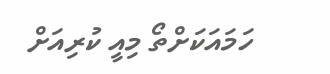ހަމައަކަށްތޯ މިއީ ކުރިއަށް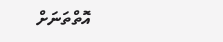އޮތްތަނަށް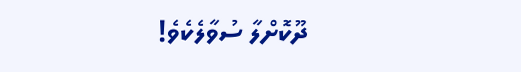ދޫކޮށްލާ ސުވާލެކެވެ!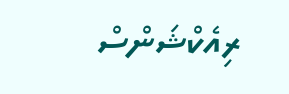ރިއެކްޝަންސް